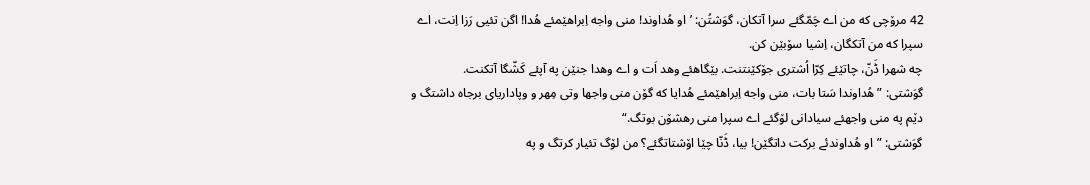42 مرۆچی که من اے چَمّگئے سرا آتکان، گوَشتُن: ’او هُداوند! منی واجه اِبراهێمئے هُدا! اگن تئیی رَزا اِنت، اے سپرا که من آتکگان، اِشیا سۆبێن کن.
چه شهرا ڈَنّ، چاتێئے کِرّا اُشتری جۆکێنتنت. بێگاهئے وهد اَت و اے وهدا جنێن په آپئے کَشّگا آتکنت.
گوَشتی: ”هُداوندا سَتا بات، منی واجه اِبراهێمئے هُدایا که گۆن منی واجها وتی مِهر و وپاداریای برجاه داشتگ و دێم په منی واجهئے سیادانی لۆگئے اے سپرا منی رهشۆن بوتگ.“
گوَشتی: ”او هُداوندئے برکت داتگێن! بیا، ڈَنّا چێا اۆشتاتگئے؟ من لۆگ تئیار کرتگ و په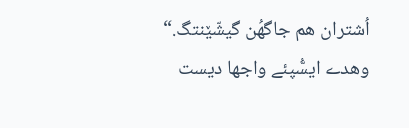اُشتران هم جاگهُن گیشّێنتگ.“
وهدے ایسُّپئے واجها دیست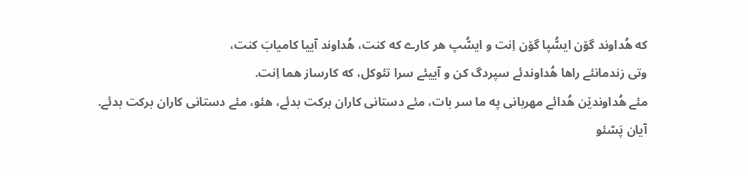که هُداوند گۆن ایسُّپا گۆن اِنت و ایسُّپ هر کارے که کنت، هُداوند آییا کامیابَ کنت،
وتی زندمانئے راها هُداوندئے سپردگ کن و آییئے سرا تئوکل، که کارساز هما اِنت.
مئے هُداوندێن هُدائے مهربانی په ما سر بات، مئے دستانی کاران برکت بدئے، هئو، مئے دستانی کاران برکت بدئے.
آیان پَسّئو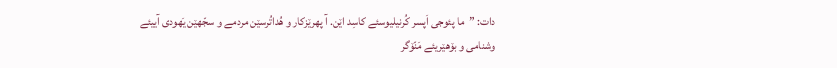دات: ”ما پئوجی اَپسر کُرنیلیوسئے کاسِد اێن. آ پهرێزکار و هُداتُرسێن مردمے و سجّهێن یَهودی آییئے وشنامی و بۆهێریئے مَنّۆگر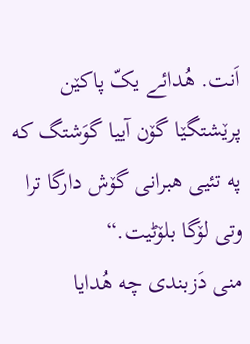اَنت. هُدائے یکّ پاکێن پرێشتگێا گۆن آییا گوَشتگ که په تئیی هبرانی گۆش دارگا ترا وتی لۆگا بلۆٹیت.“
منی دَزبندی چه هُدایا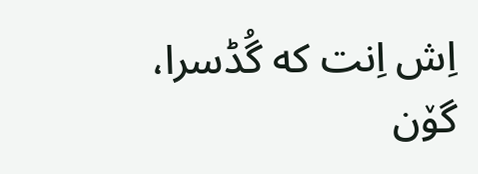اِش اِنت که گُڈسرا، گۆن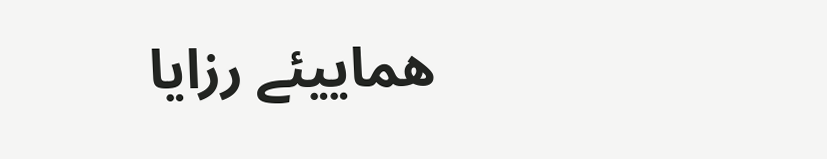هماییئے رزایا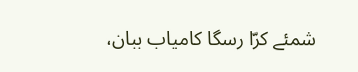شمئے کرّا رسگا کامیاب ببان،